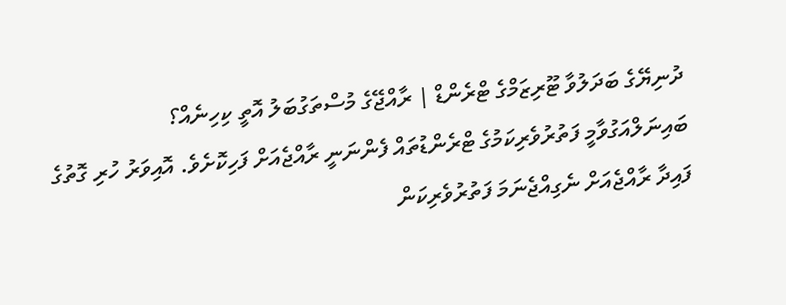ދުނިޔޭގެ ބަދަލުވާ ޓޫރިޒަމްގެ ޓްރެންޑް | ރާއްޖޭގެ މުސްތަގުބަލު އޮތީ ކިހިނެއް؟
ބައިނަލްއަގުވާމީ ފަތުރުވެރިކަމުގެ ޓްރެންޑުތައް ފެންނަނީ ރާއްޖެއަށް ފަހިކޮށެވެ. އޮއިވަރު ހުރި ގޮތުގެ ފައިދާ ރާއްޖެއަށް ނެގިއްޖެނަމަ ފަތުރުވެރިކަން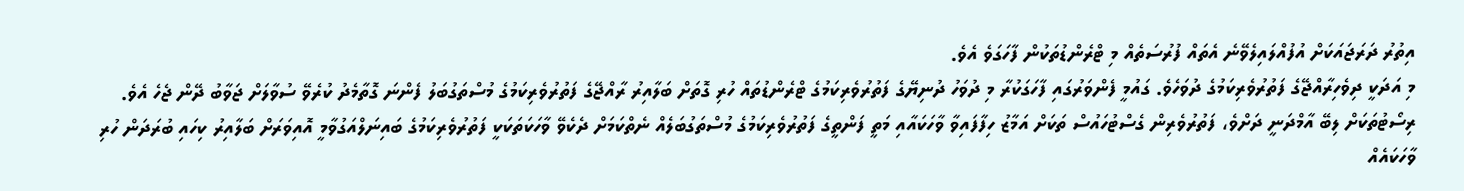އިތުރު ދަރަޖައަކަށް އުފުއްލައިލެވޭނެ އެތައް ފުރުސަތެއް މި ޓްރެންޑުތަކުން ފާހަގަވެ އެވެ.
މި އަދަކީ ދިވެހިރާއްޖޭގެ ފަތުރުވެރިކަމުގެ ދުވަހެވެ. ގައުމީ ފެންވަރުގައި ފާހަގަކުރާ މި ދުވަހު ދުނިޔޭގެ ފަތުރުވެރިކަމުގެ ޓްރެންޑުތައް ހުރި ގޮތަށް ބަލާއިރު ރާއްޖޭގެ ފަތުރުވެރިކަމުގެ މުސްތަގުބަލު ފެންނަ ގޮތާމެދު ކުރެވޭ ސުވާލަށް ޖަވާބު ދޭން ޖެހެ އެވެ. ރިސޯޓުތަކަށް ލިބޭ އާމްދަނީ ދަށްވެ، ފަތުރުވެރިން ގެސްޓުހައުސް ތަކަށް އަމާޒު ހިފާފައިވާ ވާހަކައާއި މަތީ ފަންތީގެ ފަތުރުވެރިކަމުގެ މުސްތަގުބަލެއް ނެތްކަމަށް ދެކެވޭ ވާހަކަތަކަކީ ފަތުރުވެރިކަމުގެ ބައިނަލްއަގުވާމީ އޮއިވަރަށް ބަލާއިރު ކިހައި ބުރަދަން ހުރި ވާހަކައެއް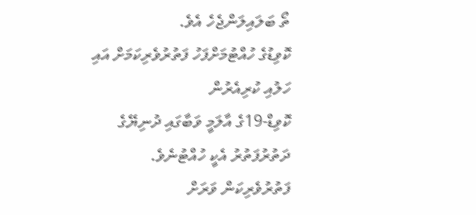ތޯ ބަލައިލަންޖެހެ އެވެ.
ކޮވިޑުގެ ހުއްޓުމަށްފަހު ފަތުރުވެރިކަމަށް އައި ހަލުއި ކުރިއެރުން
ކޮވިޑް-19ގެ އާލަމީ ވަބާގައި ދުނިޔޭގެ ދަތުރުފަތުރު އެކީ ހުއްޓުނެވެ. ފަތުރުވެރިކަން ވަރަށް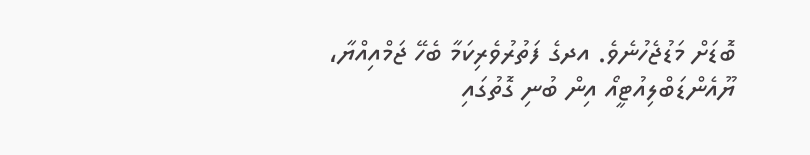ބޮޑަށް މަޑުޖެހުނެވެ. އދގެ ފަތުރުވެރިކަމާ ބެހޭ ޖަމްއިއްޔާ، ޔޫއެންޑަބްލިއުޓީއޯ އިން ބުނި ގޮތުގައި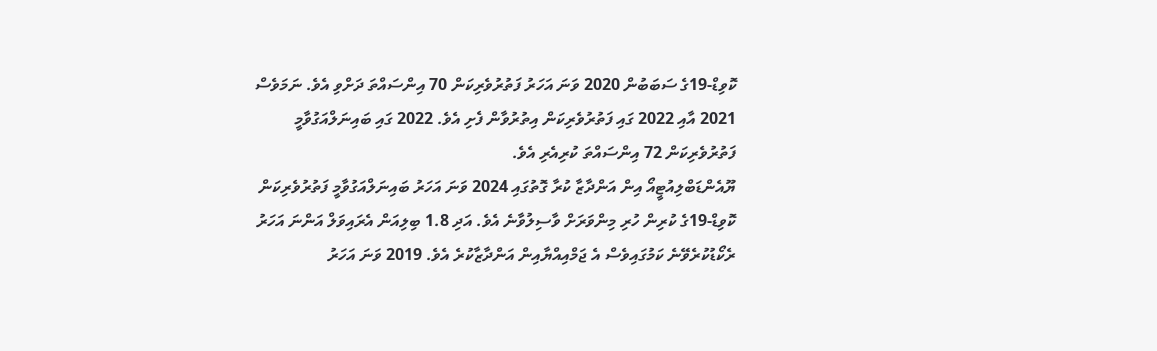ކޮވިޑް-19ގެ ސަބަބުން 2020 ވަނަ އަހަރު ފަތުރުވެރިކަން 70 އިންސައްތަ ދަށްވި އެވެ. ނަމަވެސް 2021 އާއި 2022 ގައި ފަތުރުވެރިކަން އިތުރުވާން ފެށި އެވެ. 2022 ގައި ބައިނަލްއަގުވާމީ ފަތުރުވެރިކަން 72 އިންސައްތަ ކުރިއެރި އެވެ.
ޔޫއެންޑަބްލިއުޓީއޯ އިން އަންދާޒާ ކުރާ ގޮތުގައި 2024 ވަނަ އަހަރު ބައިނަލްއަގުވާމީ ފަތުރުވެރިކަން ކޮވިޑް-19ގެ ކުރިން ހުރި މިންވަރަށް ވާސިލުވާނެ އެވެ. އަދި 1.8 ބިލިއަން އެރައިވަލް އަންނަ އަހަރު ރެކޯޑުކުރެވޭނެ ކަމުގައިވެސް އެ ޖަމްއިއްޔާއިން އަންދާޒާކުރެ އެވެ. 2019 ވަނަ އަހަރު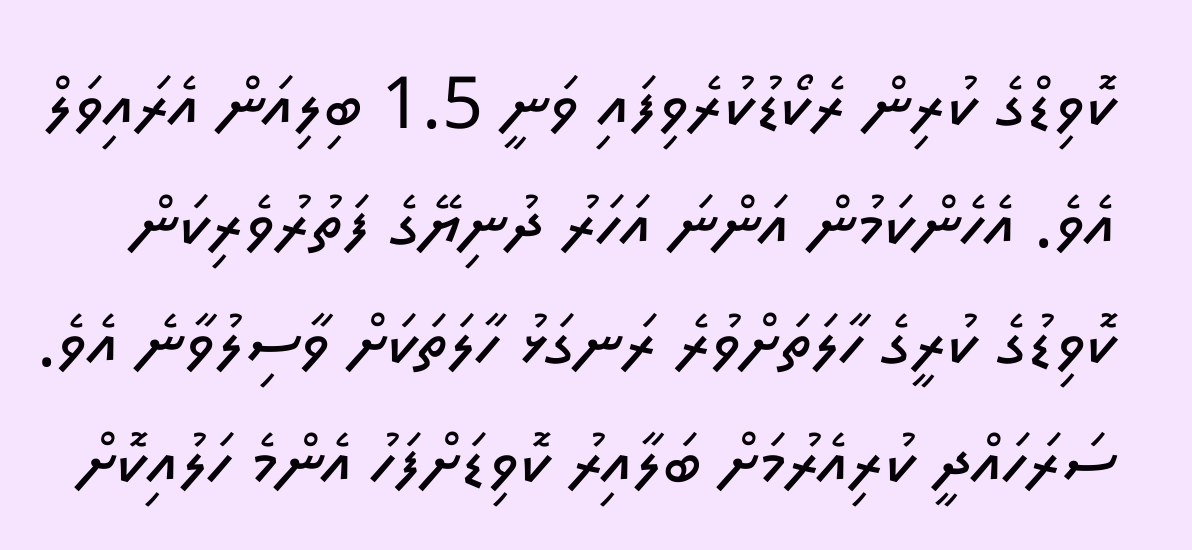ކޮވިޑްގެ ކުރިން ރެކޯޑުކުރެވިފައި ވަނީ 1.5 ބިލިއަން އެރައިވަލް އެވެ. އެހެންކަމުން އަންނަ އަހަރު ދުނިޔޭގެ ފަތުރުވެރިކަން ކޮވިޑުގެ ކުރީގެ ހާލަތަށްވުރެ ރަނގަޅު ހާލަތަކަށް ވާސިލުވާނެ އެވެ.
ސަރަހައްދީ ކުރިއެރުމަށް ބަލާއިރު ކޮވިޑަށްފަހު އެންމެ ހަލުއިކޮށް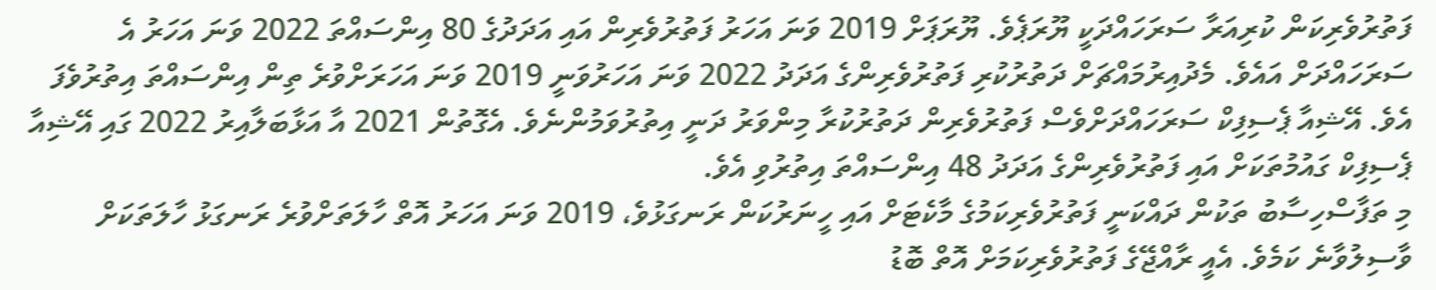ފަތުރުވެރިކަން ކުރިއަރާ ސަރަހައްދަކީ ޔޫރަޕެވެ. ޔޫރަޕަށް 2019 ވަނަ އަހަރު ފަތުރުވެރިން އައި އަދަދުގެ 80 އިންސައްތަ 2022 ވަނަ އަހަރު އެ ސަރަހައްދަށް އައެވެ. މެދުއިރުމައްޗަށް ދަތުރުކުރި ފަތުރުވެރިންގެ އަދަދު 2022 ވަނަ އަހަރުވަނީ 2019 ވަނަ އަހަރަށްވުރެ ތިން އިންސައްތަ އިތުރުވެފަ އެވެ. އޭޝިއާ ޕެސިފިކް ސަރަހައްދަށްވެސް ފަތުރުވެރިން ދަތުރުކުރާ މިންވަރު ދަނީ އިތުރުވަމުންނެވެ. އެގޮތުން 2021 އާ އަޅާބަލާއިރު 2022 ގައި އޭޝިއާ ޕެސިފިކް ގައުމުތަކަށް އައި ފަތުރުވެރިންގެ އަދަދު 48 އިންސައްތަ އިތުރުވި އެވެ.
މި ތަފާސްހިސާބު ތަކުން ދައްކަނީ ފަތުރުވެރިކަމުގެ މާކެޓަށް އައި ހީނަރުކަން ރަނގަޅުވެ، 2019 ވަނަ އަހަރު އޮތް ހާލަތަށްވުރެ ރަނގަޅު ހާލަތަކަށް ވާސިލުވާނެ ކަމެވެ. އެއީ ރާއްޖޭގެ ފަތުރުވެރިކަމަށް އޮތް ބޮޑު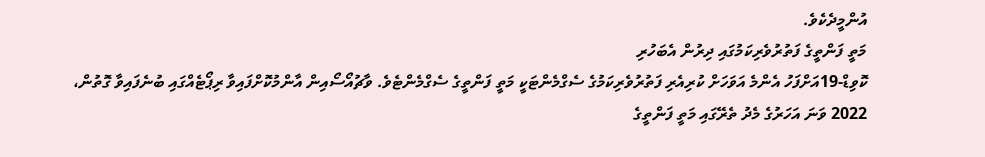އުންމީދެކެވެ.
މަތީ ފަންތީގެ ފަތުރުވެރިކަމުގައި ދިރުން އެބަހުރި
ކޮވިޑް-19އަށްފަހު އެންމެ އަވަހަށް ކުރިއެރި ފަތުރުވެރިކަމުގެ ސެގްމެންޓަކީ މަތީ ފަންތީގެ ސެގްމެންޓެވެ. ވާޗުއޯސޯއިން އާންމުކޮށްފައިވާ ރިޕޯޓެއްގައި ބުނެފައިވާ ގޮތުން، 2022 ވަނަ އަހަރުގެ މެދު ތެރޭގައި މަތީ ފަންތީގެ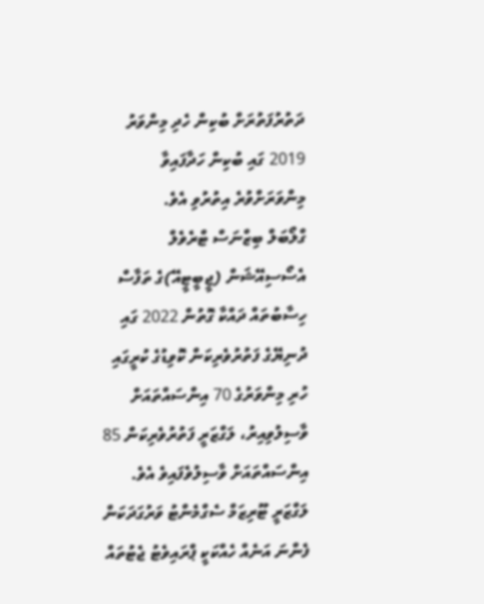ދަތުރުފަތުރަށް ބުކިން ހެދި މިންވަރު 2019 ގައި ބުކިން ހަދާފައިވާ މިންވަރަށްވުރެ އިތުރުވި އެވެ.
ގްލޯބަލް ބިޒްނަސް ޓްރެވެލް އެސޯސިއޭޝަން (ޖީބީޓީއޭ)ގެ ތަފާސް ހިސާބުތައް ދައްކާ ގޮތުން 2022 ގައި ދުނިޔޭގެ ފަތުރުވެރިކަން ކޮވިޑުގެ ކުރީގައި ހުރި މިންވަރުގެ 70 އިންސައްތައަށް ވާސިލުވިއިރު، ލަގްޒަރީ ފަތުރުވެރިކަން 85 އިންސައްތައަށް ވާސިލުވެފައިވެ އެވެ.
ލަގްޒަރީ ޓޫރިޒަމް ސެގްމެންޓު ވަރުގަދަކަން ފެންނަ އަނެއް ހެއްކަކީ ޕްރައިވެޓު ޖެޓުތައް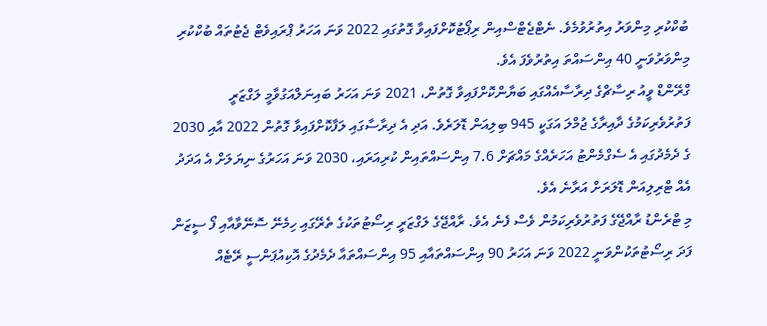ބުކްކުރި މިންވަރު އިތުރުވުމެވެ. ނެޓްޖެޓްސްއިން ރިޕޯޓުކޮށްފައިވާ ގޮތުގައި 2022 ވަނަ އަހަރު ޕްރައިވެޓް ޖެޓުތައް ބުކްކުރި މިންވަރުވަނީ 40 އިންސައްތަ އިތުރުވެފަ އެވެ.
ގްރޭންޑް ވީއު ރިސާޗްގެ ދިރާސާއެއްގައި ބަޔާންކޮށްފައިވާ ގޮތުން، 2021 ވަނަ އަހަރު ބައިނަލްއަގުވާމީ ލަގްޒަރީ ފަތުރުވެރިކަމުގެ ދާއިރާގެ ޖުމްލަ އަގަކީ 945 ބިލިއަން ޑޮލަރެވެ. އަދި އެ ދިރާސާގައި ލަފާކޮށްފައިވާ ގޮތުން 2022 އާއި 2030 ގެ ދެމެދުގައި އެ ސެގްމެންޓު އަހަރެއްގެ މައްޗަށް 7.6 އިންސައްތައިން ކުރިއަރައި، 2030 ވަނަ އަހަރުގެ ނިޔަލަށް އެ އަދަދު އެއް ޓްރިލިއަން ޑޮލަރަށް އަރާނެ އެވެ.
މި ޓްރެންޑު ރާއްޖޭގެ ފަތުރުވެރިކަމުން ވެސް ފެނެ އެވެ. ރާއްޖޭގެ ލަގްޒަރީ ރިސޯޓުތަކުގެ ތެރޭގައި ހިމެނޭ ސޮނޭވާއާއި ފޯ ސީޒަން ފަދަ ރިސޯޓުތަކުންވަނީ 2022 ވަނަ އަހަރު 90 އިންސައްތައާއި 95 އިންސައްތައާ ދެމެދުގެ އޮކިއުޕަންސީ ރޭޓެއް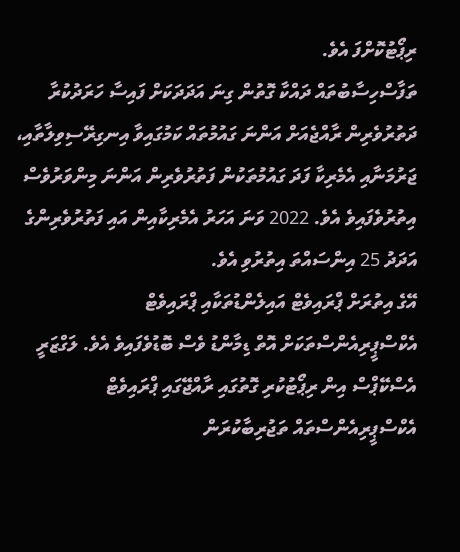ރިޕޯޓުކޮށްފަ އެވެ.
ތަފާސްހިސާބުތައް ދައްކާ ގޮތުން ގިނަ އަދަދަކަށް ފައިސާ ހަރަދުކުރާ ދަތުރުވެރިން ރާއްޖެއަށް އަންނަ ގައުމުތައް ކަމުގައިވާ އިނގިރޭސިވިލާތާއި، ޖަރުމަނާއި އެމެރިކާ ފަދަ ގައުމުތަކުން ފަތުރުވެރިން އަންނަ މިންވަރުވެސް އިތުރުވެފައިވެ އެވެ. 2022 ވަނަ އަހަރު އެމެރިކާއިން އައި ފަތުރުވެރިންގެ އަދަދު 25 އިންސައްތަ އިތުރުވި އެވެ.
އޭގެ އިތުރަށް ޕްރައިވެޓް އައިލެންޑުތަކާއި ޕްރައިވެޓް އެކްސްޕީރިއެންސްތަކަށް އޮތް ޑިމާންޑު ވެސް ބޮޑުވެފައިވެ އެވެ. ލަގްޒަރީ އެސްކޭޕްސް އިން ރިޕޯޓުކުރި ގޮތުގައި ރާއްޖޭގައި ޕްރައިވެޓް އެކްސްޕީރިއެންސްތައް ތަޖުރިބާކުރަން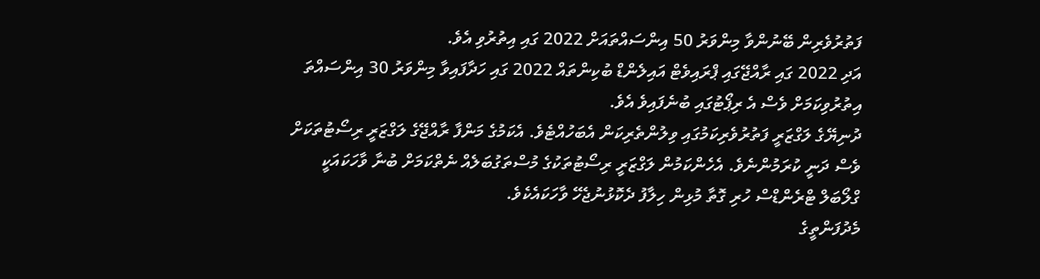ފަތުރުވެރިން ބޭނުންވާ މިންވަރު 50 އިންސައްތައަށް 2022 ގައި އިތުރުވި އެވެ.
އަދި 2022 ގައި ރާއްޖޭގައި ޕްރައިވެޓް އައިލެންޑް ބުކިންތައް 2022 ގައި ހަދާފައިވާ މިންވަރު 30 އިންސައްތަ އިތުރުވިކަމަށް ވެސް އެ ރިޕޯޓުގައި ބުނެފައިވެ އެވެ.
ދުނިޔޭގެ ލަގްޒަރީ ފަތުރުވެރިކަމުގައި ވިލުންތެރިކަން އެބަހުއްޓެވެ. އެކަމުގެ މަންފާ ރާއްޖޭގެ ލަގްޒަރީ ރިސޯޓުތަކަށް ވެސް ދަނީ ކުރަމުންނެވެ. އެހެންކަމުން ލަގްޒަރީ ރިސޯޓުތަކުގެ މުސްތަގުބަލެއް ނެތްކަމަށް ބުނާ ވާހަކައަކީ ގްލޯބަލް ޓްރެންޑްސް ހުރި ގޮތާ މުޅިން ހިލާފު ދެކޮޅުނުޖެހޭ ވާހަކައެކެވެ.
މެދުފަންތީގެ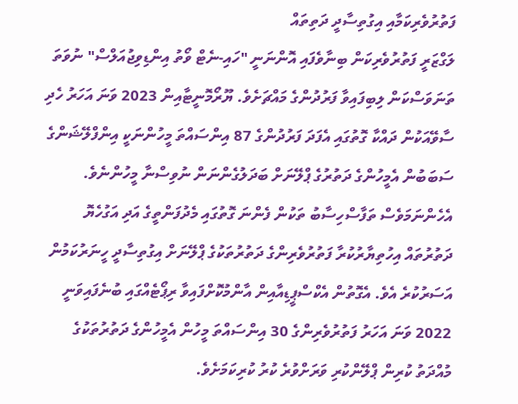ފަތުރުވެރިކަމާއި އިގުތިސާދީ ދަތިތައް
ލަގްޒަރީ ފަތުރުވެރިކަން ބިނާވެފައި އޮންނަނީ "ހައި-ނެޓް ވޯތު އިންޑިވިޖުއަލްސް" ނުވަތަ ތަނަވަސްކަން ލިބިފައިވާ ފަރުދުންގެ މައްޗަށެވެ. ޔޫރޯމޮނީޓާއިން 2023 ވަނަ އަހަރު ހެދި ސާވޭއަކުން ދައްކާ ގޮތުގައި އެފަދަ ފަރުދުންގެ 87 އިންސައްތަ މީހުންނަކީ އިންފްލޭޝަންގެ ސަބަބުން އެމީހުންގެ ދަތުރުގެ ޕްލޭނަށް ބަދަލުގެންނަން ނުވިސްނާ މީހުންނެވެ.
އެހެންނަމަވެސް ތަފާސްހިސާބު ތަކުން ފެންނަ ގޮތުގައި މެދުފަންތީގެ އަދި އަގުހެޔޮ ދަތުރުތައް އިހުތިޔާރުކުރާ ފަތުރުވެރިންގެ ދަތުރުތަކުގެ ޕްލޭނަށް އިގުތިސާދީ ހީނަރުކަމުން އަސަރުކުރެ އެވެ. އެގޮތުން އެކްސްޕީޑިއާއިން އާންމުކޮށްފައިވާ ރިޕޯޓެއްގައި ބުނެފައިވަނީ 2022 ވަނަ އަހަރު ފަތުރުވެރިންގެ 30 އިންސައްތަ މީހުން އެމީހުންގެ ދަތުރުތަކުގެ މުއްދަތު ކުރިން ޕްލޭންކުރި ވަރަށްވުރެ ކުރު ކުރިކަމަށެވެ.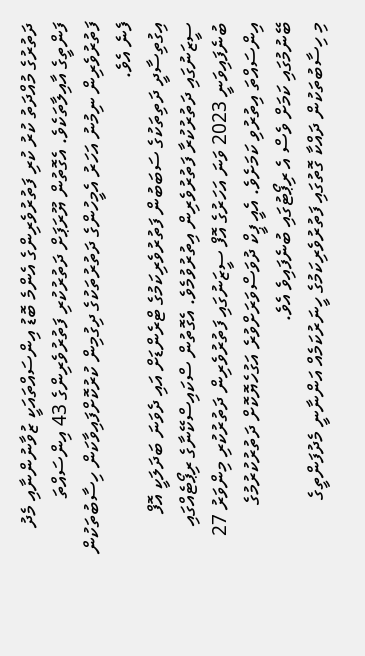ދަތުރުގެ މުއްދަތު ކުރު ކުރި ފަތުރުވެރިންގެ އެންމެ ބޮޑު އިންސައްތައަކީ ޒުވާނުންނާއި މެދު ފަންތީގެ އާއިލާތަކެވެ. އެގޮތުން ޔޫރަޕަށް ދަތުރުކުރި ފަތުރުވެރިންގެ 43 އިންސައްތަ ފަތުރުވެރިން ނިމުނު އަހަރު އެމީހުންގެ ދަތުރުތަކުގެ ދިގުމިން ކުރުކޮށްފައިވާކަން ހިސާބުތަކުން ފެނެ އެވެ.
އިގުތިސާދީ ދަތިތަކުގެ ސަބަބުން ފަތުރުވެރިކަމުގެ ޓްރެންޑަށް އައި ދެވަނަ ބަދަލަކީ އޮފް ސީޒަނުގައި ދަތުރުކުރާ ފަތުރުވެރިން އިތުރުވުމެވެ. އެގޮތުން ސްކައިސްކޭނާގެ ރިޕޯޓެއްގައި ބުނެފައިވަނީ 2023 ވަނަ އަހަރުގެ އޮފް ސީޒަނުގައި ފަތުރުވެރިން ދަތުރުކުރި މިންވަރު 27 އިންސައްތަ އިތުރުވި ކަމަށެވެ. އެއީ ޕީކް ދުވަސްވަރަށްވުރެ އަގުހެޔޮކޮށް ދަތުރުކުރުމުގެ ބޭނުމުގައި ކަމަށް ވެސް އެ ރިޕޯޓުގައި ބުނެފައިވެ އެވެ.
މި ހިސާބުތަކުން ދައްކާ ގޮތުގައި ފަތުރުވެރިކަމުގެ ހީނަރުކަމެއް އަންނާނީ މެދުފަންތީގެ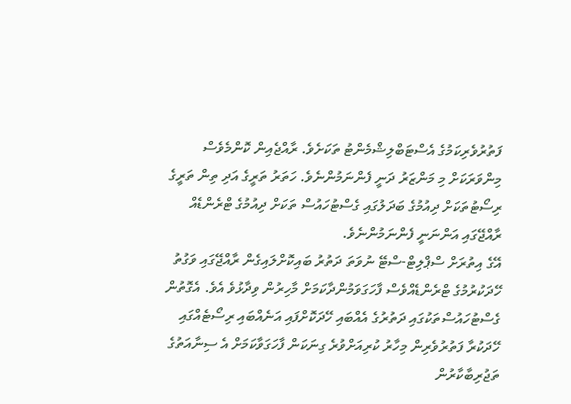ފަތުރުވެރިކަމުގެ އެސްޓަބްލިޝްމެންޓު ތަކަށެވެ. ރާއްޖެއިން ކޮންމެވެސް މިންވަރަކަށް މި މަންޒަރު ދަނީ ފެންނަމުންނެވެ. ހަތަރު ތަރީގެ އަދި ތިން ތަރީގެ ރިސޯޓުތަކަށް ދިއުމުގެ ބަދަލުގައި ގެސްޓުހައުސް ތަކަށް ދިއުމުގެ ޓްރެންޑެއް ރާއްޖޭގައި އަންނަނީ ފެންނަމުންނެވެ.
އޭގެ އިތުރަށް ސްޕްލިޓް-ސްޓޭ ނުވަތަ ދަތުރު ބައިކޮށްލައިގެން ރާއްޖޭގައި ވަގުތު ހޭދަކުރުމުގެ ޓްރެންޑެއްވެސް ފާހަގަވަމުންދާކަމަށް މާހިރުން ވިދާޅުވެ އެވެ. އެގޮތުން ގެސްޓުހައުސްތަކުގައި ދަތުރުގެ އެއްބައި ހޭދަކޮށްފައި އަނެއްބައި ރިސޯޓެއްގައި ހޭދަކުރާ ފަތުރުވެރިން މިހާރު ކުރިއަށްވުރެ ގިނަކަން ފާހަގަވާކަމަށް އެ ސިނާއަތުގެ ތަޖުރިބާކާރުން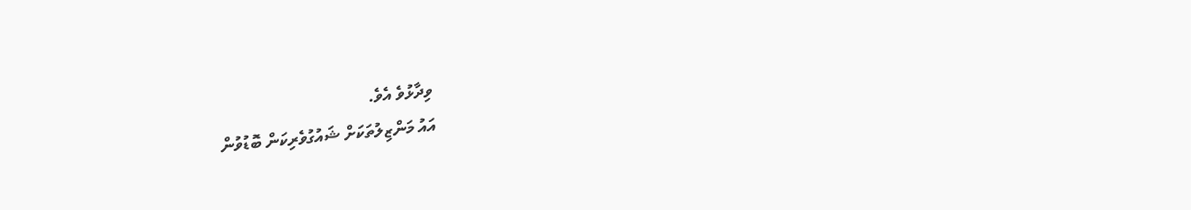ވިދާޅުވެ އެވެ.
އައު މަންޒިލުތަކަށް ޝައުގުވެރިކަން ބޮޑުވުން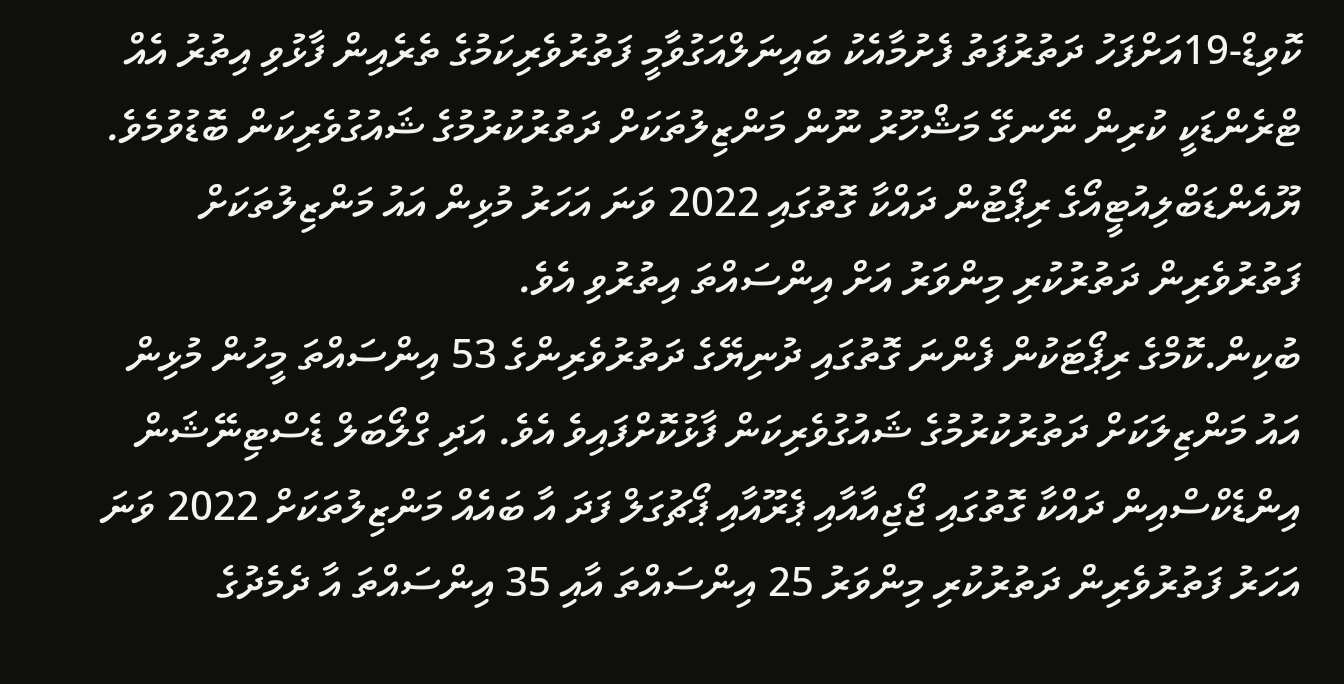ކޮވިޑް-19އަށްފަހު ދަތުރުފަތު ފެށުމާއެކު ބައިނަލްއަގުވާމީ ފަތުރުވެރިކަމުގެ ތެރެއިން ފާޅުވި އިތުރު އެއް ޓްރެންޑަކީ ކުރިން ނޭނގޭ މަޝްހޫރު ނޫން މަންޒިލުތަކަށް ދަތުރުކުރުމުގެ ޝައުގުވެރިކަން ބޮޑުވުމެވެ. ޔޫއެންޑަބްލިއުޓީއޯގެ ރިޕޯޓުން ދައްކާ ގޮތުގައި 2022 ވަނަ އަހަރު މުޅިން އައު މަންޒިލުތަކަށް ފަތުރުވެރިން ދަތުރުކުރި މިންވަރު އަށް އިންސައްތަ އިތުރުވި އެވެ.
ބުކިން.ކޮމްގެ ރިޕޯޓަކުން ފެންނަ ގޮތުގައި ދުނިޔޭގެ ދަތުރުވެރިންގެ 53 އިންސައްތަ މީހުން މުޅިން އައު މަންޒިލަކަށް ދަތުރުކުރުމުގެ ޝައުގުވެރިކަން ފާޅުކޮށްފައިވެ އެވެ. އަދި ގްލޯބަލް ޑެސްޓިނޭޝަން އިންޑެކްސްއިން ދައްކާ ގޮތުގައި ޖޯޖިއާއާއި ޕެރޫއާއި ޕޯޗުގަލް ފަދަ އާ ބައެއް މަންޒިލުތަކަށް 2022 ވަނަ އަހަރު ފަތުރުވެރިން ދަތުރުކުރި މިންވަރު 25 އިންސައްތަ އާއި 35 އިންސައްތަ އާ ދެމެދުގެ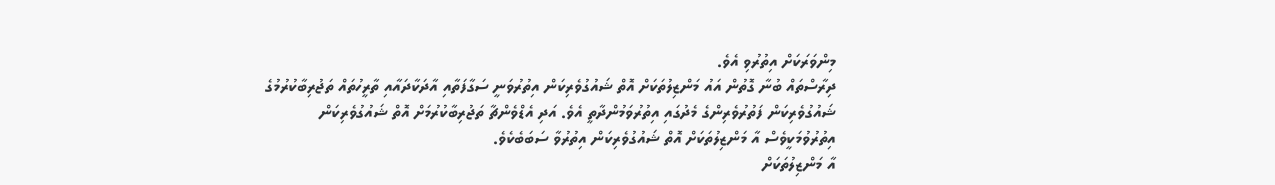މިންވަރަކަށް އިތުރުވި އެވެ.
ދިރާސްތައް ބުނާ ގޮތުން އައު މަންޒިލުތަކަށް އޮތް ޝައުގުވެރިކަން އިތުރުވަނީ ސަގާފަތާއި އާދަކާދައާއި ތާރީހުތައް ތަޖުރިބާކުރުމުގެ ޝައުގުވެރިކަން ފަތުރުވެރިންގެ މެދުގައި އިތުރުވަމުންދާތީ އެވެ. އަދި އެޑްވެންޗާ ތަޖުރިބާކުރުމަށް އޮތް ޝައުގުވެރިކަން އިތުރުވުމަކީވެސް އާ މަންޒިލުތަކަށް އޮތް ޝައުގުވެރިކަން އިތުރުވާ ސަބަބެކެވެ.
އާ މަންޒިލުތަކަށް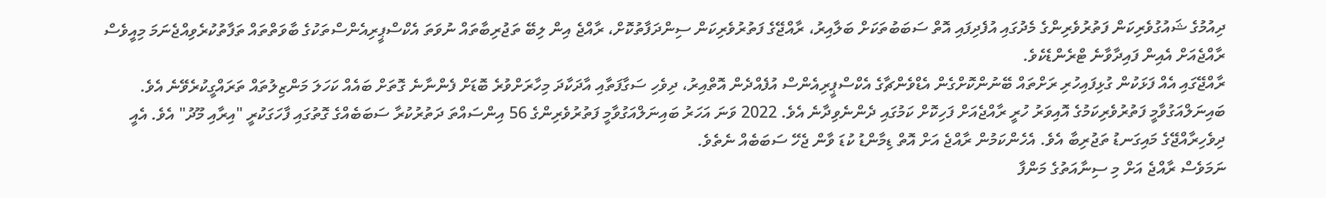ދިއުމުގެ ޝައުގުވެރިކަން ފަތުރުވެރިންގެ މެދުގައި އުފެދިފައި އޮތް ސަބަބުތަކަށް ބަލާއިރު، ރާއްޖޭގެ ފަތުރުވެރިކަން ސިންދަފާތުކޮށް، ރާއްޖެ އިން ލިބޭ ތަޖުރިބާތައް ނުވަތަ އެކްސްޕީރިއެންސްތަކުގެ ބާވަތްތައް ތަފާތުކުރެވިއްޖެނަމަ މިއީވެސް ރާއްޖެއަށް އެއިން ފައިދާވާނެ ޓްރެންޑެކެވެ.
ރާއްޖޭގައި އެއް ފަޅަކުން ގުޅިފައިހުރި ރަށްތައް ބޭނުންކޮށްގެން އެޑްވެންޗާގެ އެކްސްޕީރިއެންސް އުފެއްދެން އޮތްއިރު، ދިވެހި ސަގާފަތާއި އާދަކާދަ މިހާރަށްވުރެ ބޮޑަށް ފެންނާނެ ގޮތަށް ބައެއް ކަހަލަ މަންޒިލުތައް ތަރައްގީކުރެވޭނެ އެވެ.
ބައިނަލްއަގުވާމީ ފަތުރުވެރިކަމުގެ އޮއިވަރު ހުރީ ރާއްޖެއަށް ފަހިކޮށް ކަމުގައި ދެންނެވިދާނެ އެވެ. 2022 ވަނަ އަހަރު ބައިނަލްއަގުވާމީ ފަތުރުވެރިންގެ 56 އިންސައްތަ ދަތުރުކުރާ ސަބަބެއްގެ ގޮތުގައި ފާހަގަކުރީ "އިރާއި މޫދު" އެވެ. އެއީ ދިވެހިރާއްޖޭގެ މައިގަނޑު ތަޖުރިބާ އެވެ. އެހެންކަމުން ރާއްޖެ އަށް އޮތް ޑިމާންޑު ކުޑަ ވާން ޖެހޭ ސަބަބެއް ނެތެވެ.
ނަމަވެސް ރާއްޖެ އަށް މި ސިނާއަތުގެ މަންފާ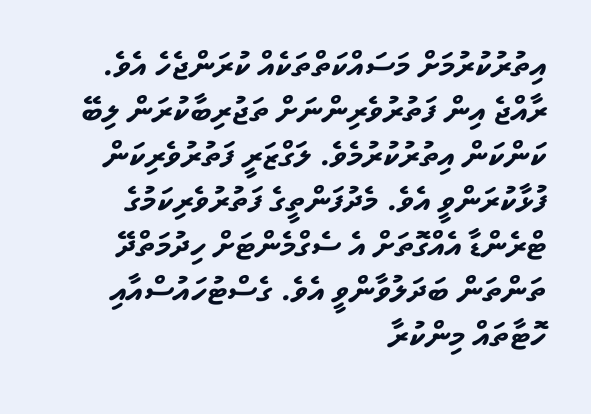އިތުރުކުރުމަށް މަސައްކަތްތަކެއް ކުރަންޖެހެ އެވެ. ރާއްޖެ އިން ފަތުރުވެރިންނަށް ތަޖުރިބާކުރަން ލިބޭ ކަންކަން އިތުރުކުރުމެވެ. ލަގްޒަރީ ފަތުރުވެރިކަން ފުޅާކުރަންވީ އެވެ. މެދުފަންތީގެ ފަތުރުވެރިކަމުގެ ޓްރެންޑާ އެއްގޮތަށް އެ ސެގްމެންޓަށް ހިދުމަތްދޭ ތަންތަން ބަދަލުވާންވީ އެވެ. ގެސްޓުހައުސްއާއި ހޮޓާތައް މިންކުރާ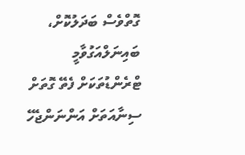ގޮތްވެސް ބަދަލުކޮށް، ބައިނަލްއަގުވާމީ ޓްރެންޑުތަކަށް ފެތޭ ގޮތަށް ސިނާއަތަށް އަންނަންޖެހޭ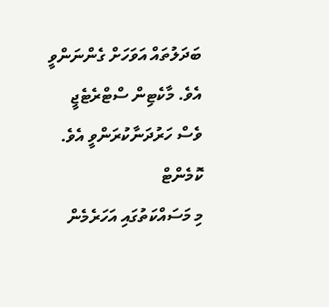ބަދަލުތައް އަވަހަށް ގެންނަންވީ އެވެ. މާކެޓިން ސްޓްރެޓެޖީ ވެސް ހަރުދަނާކުރަންވީ އެވެ.
ކޮމެންޓް
މި މަސައްކަތުގައި އަހަރެމެން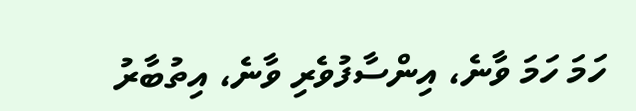ހަމަ ހަމަ ވާނެ، އިންސާފުވެރި ވާނެ، އިތުބާރު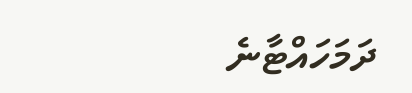ދަމަހައްޓާނެ